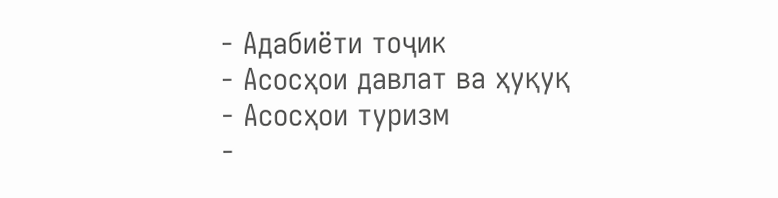- Адабиёти тоҷик
- Асосҳои давлат ва ҳуқуқ
- Асосҳои туризм
-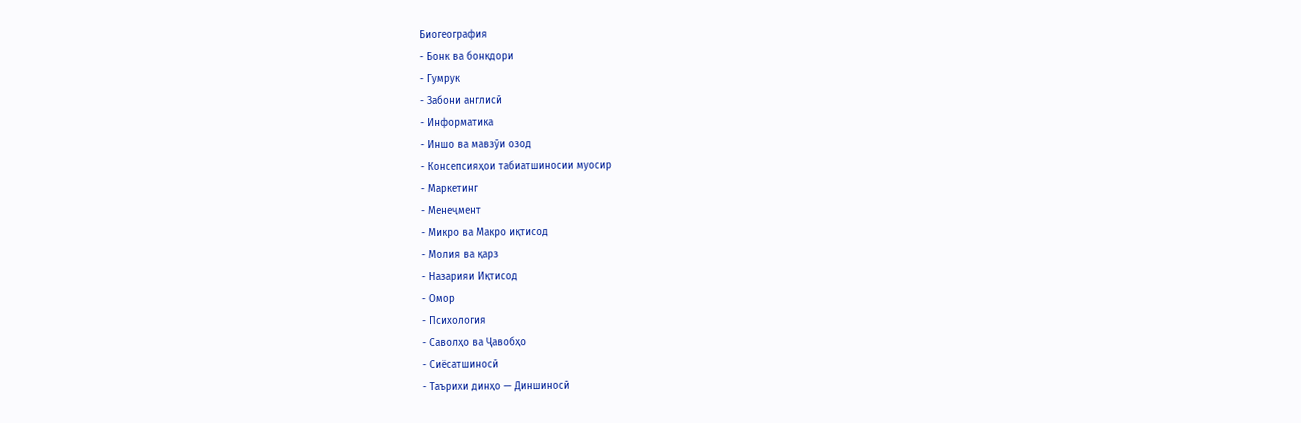Биогеография
- Бонк ва бонкдори
- Гумрук
- Забони англисӣ
- Информатика
- Иншо ва мавзӯи озод
- Консепсияҳои табиатшиносии муосир
- Маркетинг
- Менеҷмент
- Микро ва Макро иқтисод
- Молия ва қарз
- Назарияи Иқтисод
- Омор
- Психология
- Саволҳо ва Ҷавобҳо
- Сиёсатшиносӣ
- Таърихи динҳо — Диншиносӣ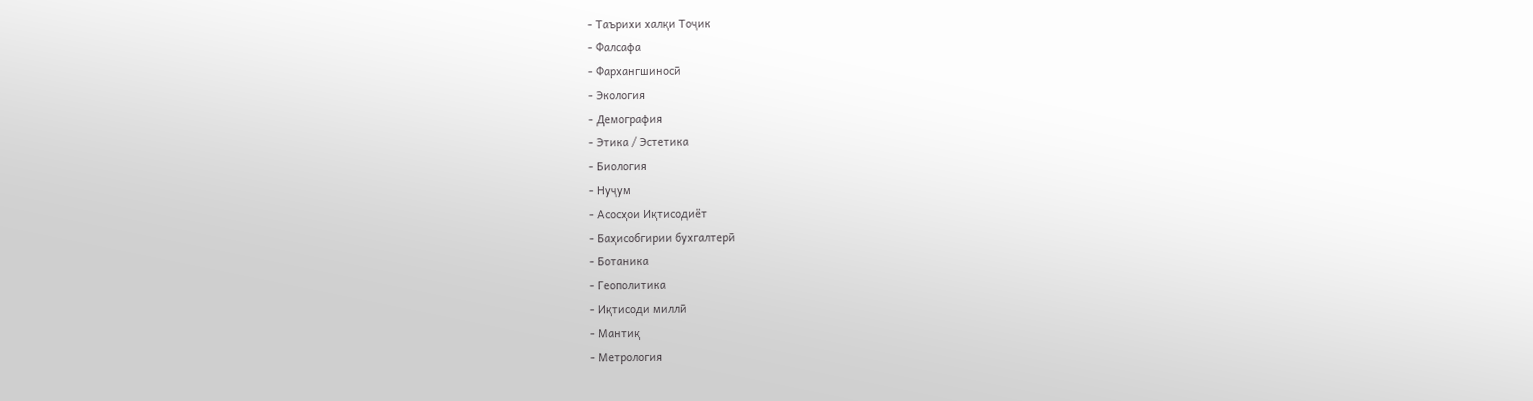- Таърихи халқи Тоҷик
- Фалсафа
- Фархангшиносӣ
- Экология
- Демография
- Этика / Эстетика
- Биология
- Нуҷум
- Асосҳои Иқтисодиёт
- Баҳисобгирии бухгалтерӣ
- Ботаника
- Геополитика
- Иқтисоди миллӣ
- Мантиқ
- Метрология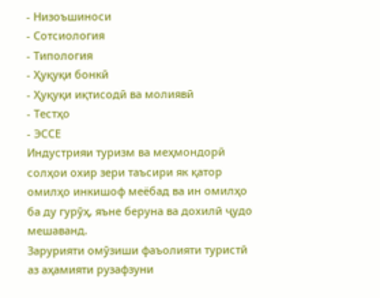- Низоъшиноси
- Сотсиология
- Типология
- Ҳуқуқи бонкӣ
- Ҳуқуқи иқтисодӣ ва молиявӣ
- Тестҳо
- ЭССЕ
Индустрияи туризм ва меҳмондорӣ солҳои охир зери таъсири як қатор омилҳо инкишоф меёбад ва ин омилҳо ба ду гурӯҳ, яъне беруна ва дохилӣ ҷудо мешаванд.
Зарурияти омӯзиши фаъолияти туристӣ аз аҳамияти рузафзуни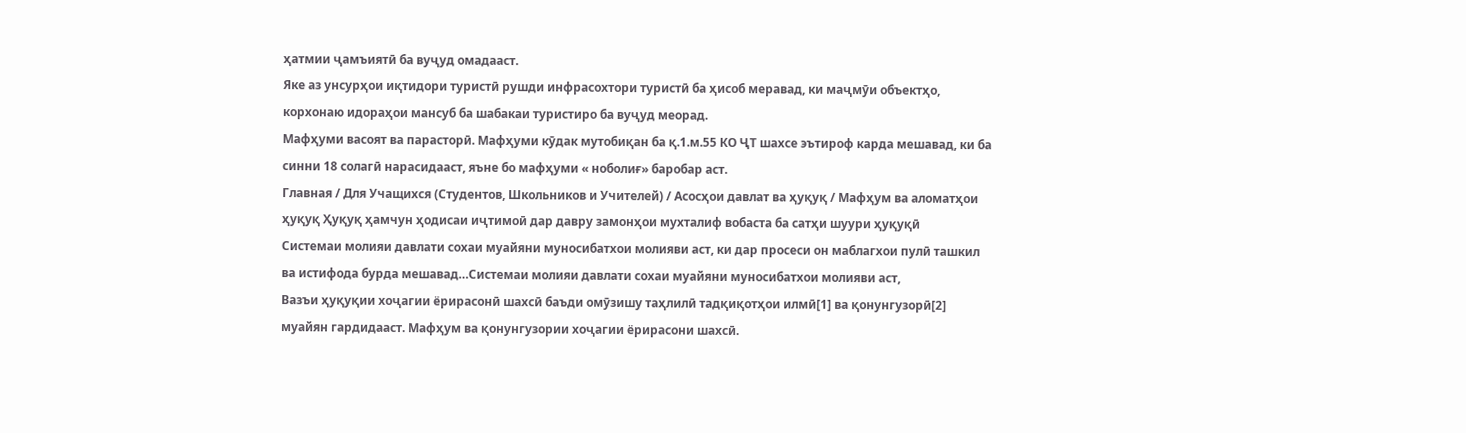ҳатмии ҷамъиятӣ ба вуҷуд омадааст.
Яке аз унсурҳои иқтидори туристӣ рушди инфрасохтори туристӣ ба ҳисоб меравад, ки маҷмӯи объектҳо, корхонаю идораҳои мансуб ба шабакаи туристиро ба вуҷуд меорад.
Мафҳуми васоят ва парасторӣ. Мафҳуми кӯдак мутобиқан ба қ.1.м.55 КО ҶТ шахсе эътироф карда мешавад, ки ба синни 18 солагӣ нарасидааст, яъне бо мафҳуми « ноболиғ» баробар аст.
Главная / Для Учащихся (Студентов, Школьников и Учителей) / Асосҳои давлат ва ҳуқуқ / Мафҳум ва аломатҳои ҳуқуқ Ҳуқуқ ҳамчун ҳодисаи иҷтимоӣ дар давру замонҳои мухталиф вобаста ба сатҳи шуури ҳуқуқӣ
Системаи молияи давлати сохаи муайяни муносибатхои молияви аст, ки дар просеси он маблагхои пулӣ ташкил ва истифода бурда мешавад…Системаи молияи давлати сохаи муайяни муносибатхои молияви аст,
Вазъи ҳуқуқии хоҷагии ёрирасонӣ шахсӣ баъди омӯзишу таҳлилӣ тадқиқотҳои илмӣ[1] ва қонунгузорӣ[2] муайян гардидааст. Мафҳум ва қонунгузории хоҷагии ёрирасони шахсӣ.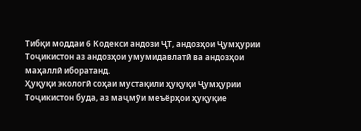Тибқи моддаи 6 Кодекси андози ҶТ, андозҳои Ҷумҳурии Тоҷикистон аз андозҳои умумидавлатӣ ва андозҳои маҳаллӣ иборатанд.
Ҳуқуқи экологӣ соҳаи мустақили ҳуқуқи Ҷумҳурии Тоҷикистон буда, аз маҷмӯи меъёрҳои ҳуқуқие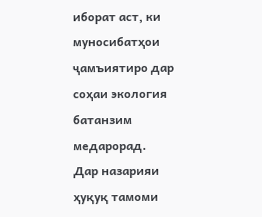иборат аст, ки муносибатҳои ҷамъиятиро дар соҳаи экология батанзим медарорад.
Дар назарияи ҳуқуқ тамоми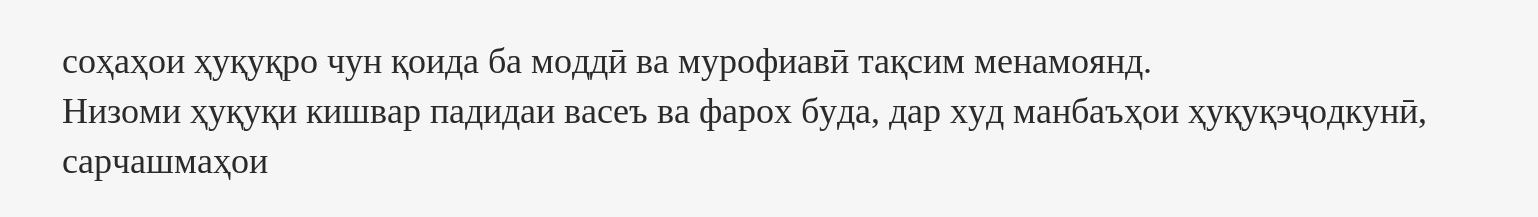соҳаҳои ҳуқуқро чун қоида ба моддӣ ва мурофиавӣ тақсим менамоянд.
Низоми ҳуқуқи кишвар падидаи васеъ ва фарох буда, дар худ манбаъҳои ҳуқуқэҷодкунӣ, сарчашмаҳои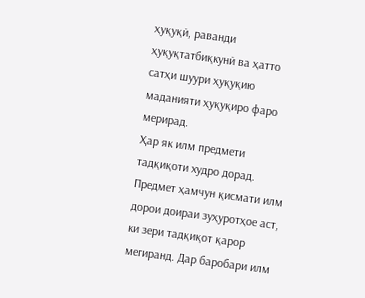ҳуқуқӣ, раванди ҳуқуқтатбиқкунӣ ва ҳатто сатҳи шуури ҳуқуқию маданияти ҳуқуқиро фаро мерирад.
Ҳар як илм предмети тадқиқоти худро дорад. Предмет ҳамчун қисмати илм дорои доираи зуҳуротҳое аст, ки зери тадқиқот қарор мегиранд. Дар баробари илм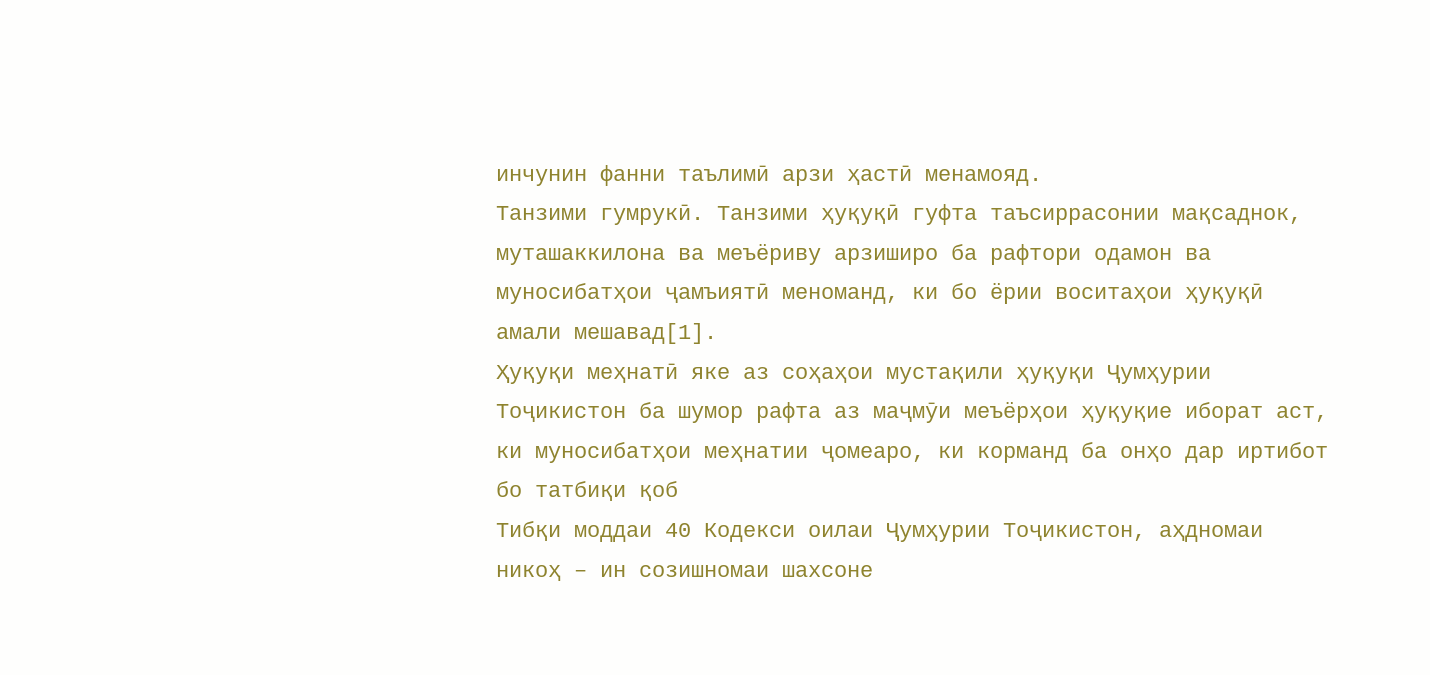инчунин фанни таълимӣ арзи ҳастӣ менамояд.
Танзими гумрукӣ. Танзими ҳуқуқӣ гуфта таъсиррасонии мақсаднок, муташаккилона ва меъёриву арзиширо ба рафтори одамон ва муносибатҳои ҷамъиятӣ меноманд, ки бо ёрии воситаҳои ҳуқуқӣ амали мешавад[1].
Ҳуқуқи меҳнатӣ яке аз соҳаҳои мустақили ҳуқуқи Ҷумҳурии Тоҷикистон ба шумор рафта аз маҷмӯи меъёрҳои ҳуқуқие иборат аст, ки муносибатҳои меҳнатии ҷомеаро, ки корманд ба онҳо дар иртибот бо татбиқи қоб
Тибқи моддаи 40 Кодекси оилаи Ҷумҳурии Тоҷикистон, аҳдномаи никоҳ – ин созишномаи шахсоне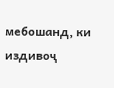мебошанд, ки издивоҷ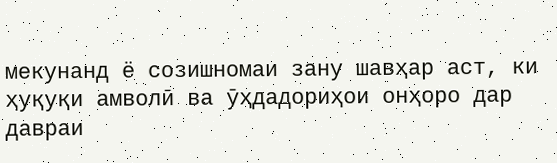мекунанд ё созишномаи зану шавҳар аст, ки ҳуқуқи амволӣ ва ӯҳдадориҳои онҳоро дар давраи